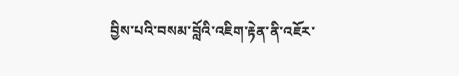བྱིས་པའི་བསམ་བློའི་འཇིག་རྟེན་ནི་འཇོར་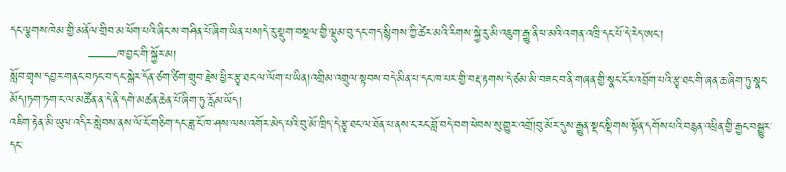དང་ལྕགས་ཁེམ་གྱི་མནོལ་གྲིབ་མ་ཕོག་པའི་ཞིང་ས་གཤིན་པོ་ཞིག་ཡིན་པས།དེ་རུ་སྡུག་བསྔལ་གྱི་ལྡུམ་བུ་དང་གད་སྙིགས་ཀྱི་ཚེར་མའི་རིགས་སྐྱེ་རུ་མི་འཇུག་རྒྱུ་ནི་ཕ་མའི་འགན་འཁྲི་དང་པོ་དེ་རེད་ཨང་།
                   ——ཁ་བྱང་གི་སྐྱོར་མ།
སློབ་གྲྭས་དབྱར་གནང་བཏང་བ་དང་སྒེར་དོན་ཙག་ཙིག་གྲུབ་རྗེས་ཕྱིར་རྩྭ་ཐང་ལ་ལོག་པ་ཡིན།འགྲིམ་འགྲུལ་སྟབས་བདེ་མིན་པ་དང་ཁ་པར་གྱི་བརྡ་རྟགས་དེ་ཙམ་མི་བཟང་བ་ནི་གཞན་གྱི་སྣང་ངོར་འབྲོག་པའི་རྩྭ་ཐང་གི་ཞན་ཆ་ཞིག་ཏུ་སྣང་མོད།ཏག་ཏག་ང་ལ་མཚོན་ན་དེ་ནི་དགེ་མཚན་ཆེན་པོ་ཞིག་ཏུ་རློམ་ཡོད།
འཇིག་རྟེན་མི་ཡུལ་འདིར་སླེབས་ནས་ལོ་ངོ་གཅིག་དང་ཟླ་ངོ་ཁ་ཤས་ལས་འགོར་མེད་པའི་བུ་མོ་ཁྲིད་དེ་རྩྭ་ཐང་ལ་ཐོན་པ་ནས་ང་རང་བློ་བདེ་བག་ཕེབས་སུ་གྱུར་འགྲོ།བུ་མོར་དུས་རྒྱུན་སྡང་སྡིགས་སྟོན་དགོས་པའི་བརྙན་འཕྲིན་གྱི་རྒྱང་བསྒྱུར་དང་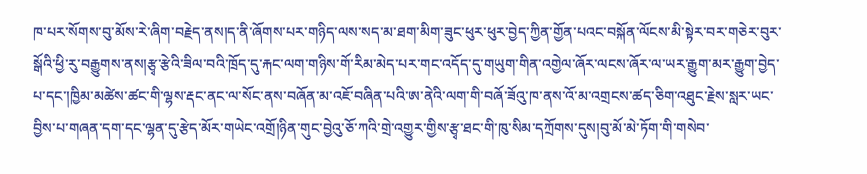ཁ་པར་སོགས་བུ་མོས་རེ་ཞིག་བརྗེད་ནས།ད་ནི་ཞོགས་པར་གཉིད་ལས་སད་མ་ཐག་མིག་ཟུང་ཕུར་ཕུར་བྱེད་ཀྱིན་གྱོན་པའང་བསྐོན་ལོངས་མི་སྟེར་བར་གཅེར་བུར་སྒོའི་ཕྱི་རུ་བརྒྱུགས་ནས།རྩྭ་རྩེའི་ཟིལ་བའི་ཁྲོད་དུ་རྐང་ལག་གཉིས་གོ་རིམ་མེད་པར་གང་འདོད་དུ་གཡུག་གིན་འགྱེལ་ཞོར་ལངས་ཞོར་ལ་ཡར་རྒྱུག་མར་རྒྱུག་བྱེད་པ་དང་།ཁྱིམ་མཚེས་ཚང་གི་ལྷས་རྡང་ནང་ལ་སོང་ནས་བཞོན་མ་འཇོ་བཞིན་པའི་ཨ་ནེའི་ལག་གི་བཞོ་ཟོའུ་ཁ་ནས་འོ་མ་འགྲངས་ཚད་ཅིག་འཐུང་རྗེས་སླར་ཡང་བྱིས་པ་གཞན་དག་དང་ལྷན་དུ་རྩེད་མོར་གཡེང་འགྲོ།ཉིན་གུང་བྱེའུ་ཅོ་ཀའི་གྲེ་འགྱུར་གྱིས་རྩྭ་ཐང་གི་ཁུ་སིམ་དཀྲོགས་དུས།བུ་མོ་མེ་ཏོག་གི་གསེབ་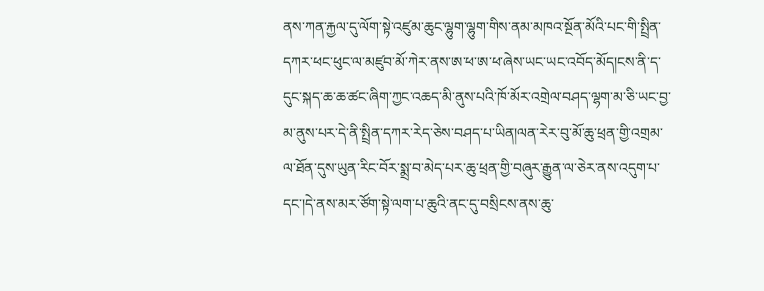ནས་ཀན་རྐྱལ་དུ་ལོག་སྟེ་འཛུམ་ཆུང་ལྷུག་ལྷུག་གིས་ནམ་མཁའ་སྔོན་མོའི་པང་གི་སྤྲིན་དཀར་ཕང་ཕུང་ལ་མཛུབ་མོ་ཀེར་ནས་ཨ་ཕ་ཨ་ཕ་ཞེས་ཡང་ཡང་འབོད་མོད།ངས་ནི་ད་དུང་སྐད་ཆ་ཆ་ཚང་ཞིག་ཀྱང་འཆད་མི་ནུས་པའི་ཁོ་མོར་འགྲེལ་བཤད་ལྷག་མ་ཅི་ཡང་བྱ་མ་ནུས་པར་དེ་ནི་སྤྲིན་དཀར་རེད་ཅེས་བཤད་པ་ཡིན།ལན་རེར་བུ་མོ་ཆུ་ཕྲན་གྱི་འགྲམ་ལ་ཐོན་དུས་ཡུན་རིང་བོར་སྨྲ་བ་མེད་པར་ཆུ་ཕྲན་གྱི་བཞུར་རྒྱུན་ལ་ཅེར་ནས་འདུག་པ་དང་།དེ་ནས་མར་ཙོག་སྟེ་ལག་པ་ཆུའི་ནང་དུ་བསྲིངས་ནས་ཆུ་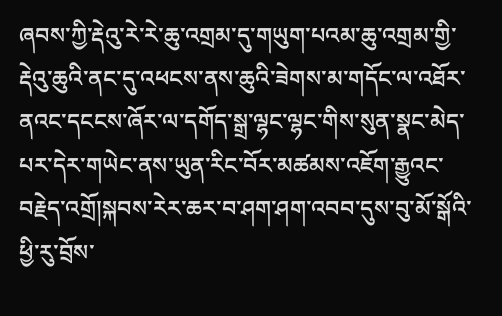ཞབས་ཀྱི་རྡེའུ་རེ་རེ་ཆུ་འགྲམ་དུ་གཡུག་པའམ་ཆུ་འགྲམ་གྱི་རྡེའུ་ཆུའི་ནང་དུ་འཕངས་ནས་ཆུའི་ཟེགས་མ་གདོང་ལ་འཐོར་ནའང་དངངས་ཞོར་ལ་དགོད་སྒྲ་ལྷང་ལྷང་གིས་སུན་སྣང་མེད་པར་དེར་གཡེང་ནས་ཡུན་རིང་བོར་མཚམས་འཇོག་རྒྱུའང་བརྗེད་འགྲོ།སྐབས་རེར་ཆར་བ་ཤག་ཤག་འབབ་དུས་བུ་མོ་སྒོའི་ཕྱི་རུ་བྲོས་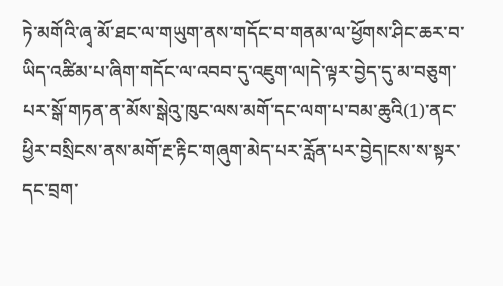ཏེ་མགོའི་ཞྭ་མོ་ཐང་ལ་གཡུག་ནས་གདོང་བ་གནམ་ལ་ཕྱོགས་ཤིང་ཆར་བ་ཡིད་འཚིམ་པ་ཞིག་གདོང་ལ་འབབ་དུ་འཇུག་ལ།དེ་ལྟར་བྱེད་དུ་མ་བཅུག་པར་སྒོ་གཏན་ན་མོས་སྒེའུ་ཁུང་ལས་མགོ་དང་ལག་པ་བམ་ཆུའི(1)་ནང་ཕྱིར་བསྲིངས་ནས་མགོ་རྔ་རྟིང་གཞུག་མེད་པར་རློན་པར་བྱེད།ངས་ས་སྟར་དང་བྲག་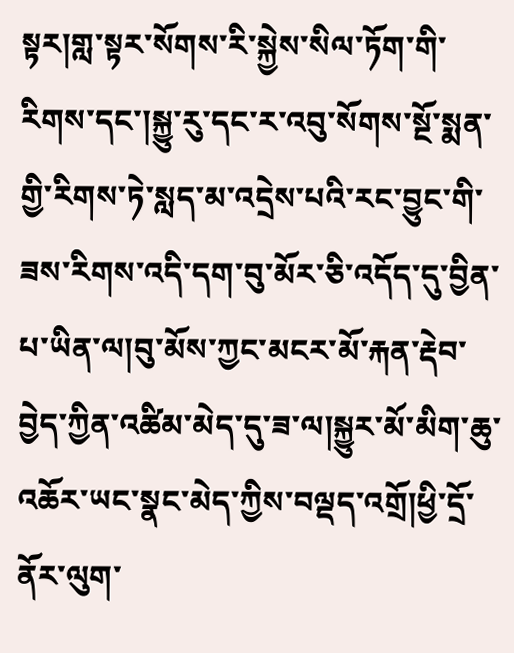སྟར།གླ་སྟར་སོགས་རི་སྐྱེས་སིལ་ཏོག་གི་རིགས་དང་།སྐྱུ་རུ་དང་ར་འབུ་སོགས་སྔོ་སྨན་གྱི་རིགས་ཏེ་སླད་མ་འདྲེས་པའི་རང་བྱུང་གི་ཟས་རིགས་འདི་དག་བུ་མོར་ཅི་འདོད་དུ་བྱིན་པ་ཡིན་ལ།བུ་མོས་ཀྱང་མངར་མོ་རྐན་རྡེབ་བྱེད་ཀྱིན་འཚིམ་མེད་དུ་ཟ་ལ།སྐྱུར་མོ་མིག་ཆུ་འཆོར་ཡང་སྣང་མེད་ཀྱིས་བལྡད་འགྲོ།ཕྱི་དྲོ་ནོར་ལུག་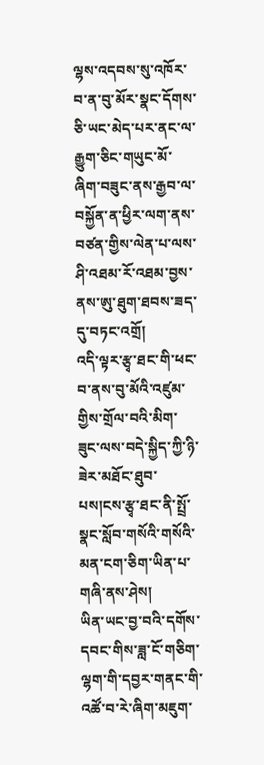ལྷས་འདབས་སུ་འཁོར་བ་ན་བུ་མོར་སྣང་དོགས་ཅི་ཡང་མེད་པར་ནང་ལ་རྒྱུག་ཅིང་གཡུང་མོ་ཞིག་བཟུང་ནས་རྒྱབ་ལ་བསྐྱོན་ན་ཕྱིར་ལག་ནས་བཙན་གྱིས་ལེན་པ་ལས་ཤི་འཐམ་རོ་འཐམ་བྱས་ནས་ཨུ་ཐུག་ཐབས་ཟད་དུ་བཏང་འགྲོ།
འདི་ལྟར་རྩྭ་ཐང་གི་ཕང་བ་ནས་བུ་མོའི་འཛུམ་གྱིས་གྲོལ་བའི་མིག་ཟུང་ལས་བདེ་སྐྱིད་ཀྱི་ཉི་ཟེར་མཐོང་ཐུབ་པས།ངས་རྩྭ་ཐང་ནི་སྤྲོ་སྣང་སློབ་གསོའི་གསོའི་མན་ངག་ཅིག་ཡིན་པ་གཞི་ནས་ཤེས།
ཡིན་ཡང་བྱ་བའི་དགོས་དབང་གིས་ཟླ་ངོ་གཅིག་ལྷག་གི་དབྱར་གནང་གི་འཚོ་བ་རེ་ཞིག་མཇུག་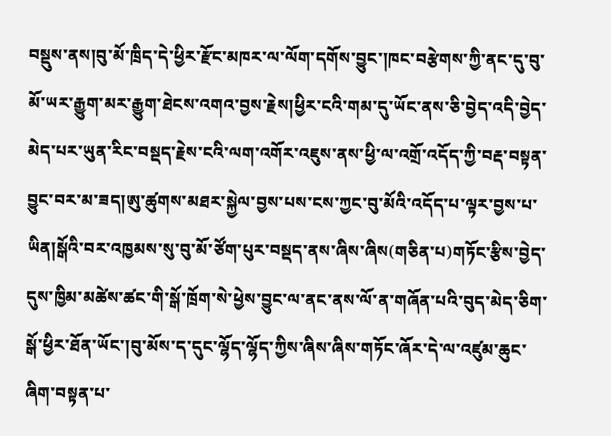བསྡུས་ནས།བུ་མོ་ཁྲིད་དེ་ཕྱིར་རྫོང་མཁར་ལ་ལོག་དགོས་བྱུང་།ཁང་བརྩེགས་ཀྱི་ནང་དུ་བུ་མོ་ཡར་རྒྱུག་མར་རྒྱུག་ཐེངས་འགའ་བྱས་རྗེས།ཕྱིར་ངའི་གམ་དུ་ཡོང་ནས་ཅི་བྱེད་འདི་བྱེད་མེད་པར་ཡུན་རིང་བསྡད་རྗེས་ངའི་ལག་འགོར་འཇུས་ནས་ཕྱི་ལ་འགྲོ་འདོད་ཀྱི་བརྡ་བསྟན་བྱུང་བར་མ་ཟད།ཨུ་ཚུགས་མཐར་སྐྱེལ་བྱས་པས་ངས་ཀྱང་བུ་མོའི་འདོད་པ་ལྟར་བྱས་པ་ཡིན།སྒོའི་བར་འཁྱམས་སུ་བུ་མོ་ཙོག་པུར་བསྡད་ནས་ཞིས་ཞིས(གཅིན་པ)གཏོང་རྩིས་བྱེད་དུས་ཁྱིམ་མཚེས་ཚང་གི་སྒོ་ཁྲོག་སེ་ཕྱེས་བྱུང་ལ་ནང་ནས་ལོ་ན་གཞོན་པའི་བུད་མེད་ཅིག་སྒོ་ཕྱིར་ཐོན་ཡོང་།བུ་མོས་ད་དུང་ལྷོད་ལྷོད་ཀྱིས་ཞིས་ཞིས་གཏོང་ཞོར་དེ་ལ་འཛུམ་ཆུང་ཞིག་བསྟན་པ་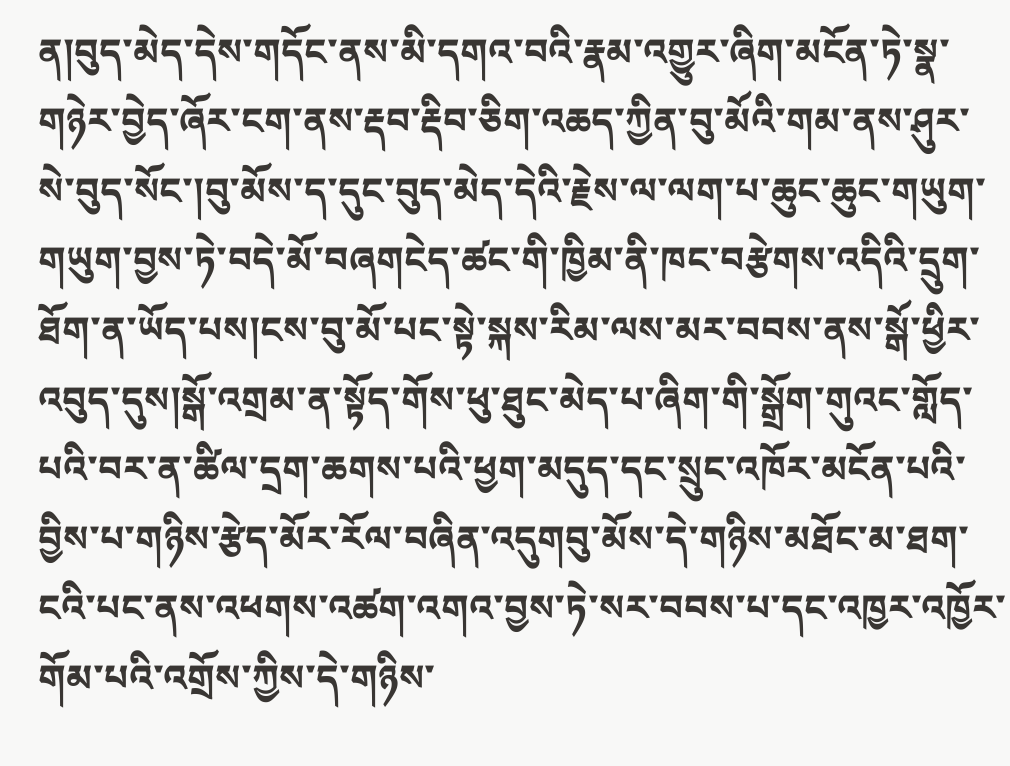ན།བུད་མེད་དེས་གདོང་ནས་མི་དགའ་བའི་རྣམ་འགྱུར་ཞིག་མངོན་ཏེ་སྣ་གཉེར་བྱེད་ཞོར་ངག་ནས་རྡབ་རྡིབ་ཅིག་འཆད་ཀྱིན་བུ་མོའི་གམ་ནས་ཤུར་སེ་བུད་སོང་།བུ་མོས་ད་དུང་བུད་མེད་དེའི་རྗེས་ལ་ལག་པ་ཆུང་ཆུང་གཡུག་གཡུག་བྱས་ཏེ་བདེ་མོ་བཞགངེད་ཚང་གི་ཁྱིམ་ནི་ཁང་བརྩེགས་འདིའི་དྲུག་ཐོག་ན་ཡོད་པས།ངས་བུ་མོ་པང་སྟེ་སྐས་རིམ་ལས་མར་བབས་ནས་སྒོ་ཕྱིར་འབུད་དུས།སྒོ་འགྲམ་ན་སྟོད་གོས་ཕུ་ཐུང་མེད་པ་ཞིག་གི་སྒྲོག་གུའང་གློད་པའི་བར་ན་ཚིལ་དྲག་ཆགས་པའི་ཕྱག་མདུད་དང་སྲུང་འཁོར་མངོན་པའི་བྱིས་པ་གཉིས་རྩེད་མོར་རོལ་བཞིན་འདུགབུ་མོས་དེ་གཉིས་མཐོང་མ་ཐག་ངའི་པང་ནས་འཕགས་འཚག་འགའ་བྱས་ཏེ་སར་བབས་པ་དང་འཁྱར་འཁྱོར་གོམ་པའི་འགྲོས་ཀྱིས་དེ་གཉིས་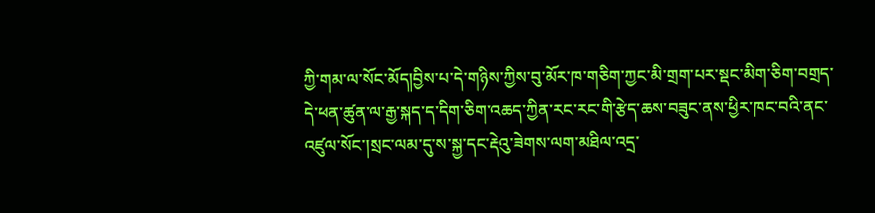ཀྱི་གམ་ལ་སོང་མོད།བྱིས་པ་དེ་གཉིས་ཀྱིས་བུ་མོར་ཁ་གཅིག་ཀྱང་མི་གྲག་པར་སྡང་མིག་ཅིག་བགྲད་དེ་ཕན་ཚུན་ལ་རྒྱ་སྐད་ད་དིག་ཅིག་འཆད་ཀྱིན་རང་རང་གི་རྩེད་ཆས་བཟུང་ནས་ཕྱིར་ཁང་བའི་ནང་འཛུལ་སོང་།སྲང་ལམ་དུ་ས་སྐྱ་དང་རྡེའུ་ཟེགས་ལག་མཐིལ་འདྲ་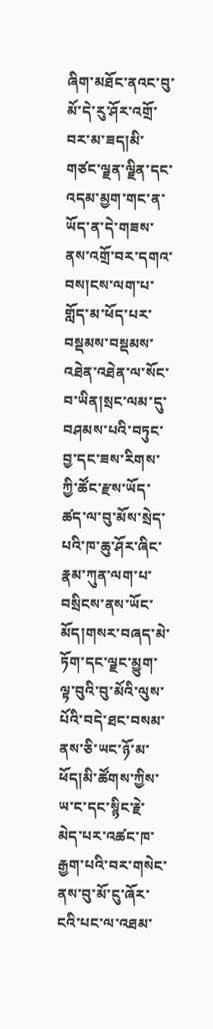ཞིག་མཐོང་ནའང་བུ་མོ་དེ་རུ་ཤོར་འགྲོ་བར་མ་ཟད།མི་གཙང་ལྗན་ལྗིན་དང་འདམ་མྱག་གང་ན་ཡོད་ན་དེ་གཟས་ནས་འགྲོ་བར་དགའ་བས།ངས་ལག་པ་གློད་མ་ཕོད་པར་བསྡམས་བསྡམས་འཐེན་འཐེན་ལ་སོང་བ་ཡིན།སྲང་ལམ་དུ་བཤམས་པའི་བཏུང་བྱ་དང་ཟས་རིགས་ཀྱི་ཚོང་རྫས་ཡོད་ཚད་ལ་བུ་མོས་སྲེད་པའི་ཁ་ཆུ་ཤོར་ཞིང་རྣམ་ཀུན་ལག་པ་བསྲིངས་ནས་ཡོང་མོད།གསར་བཞད་མེ་ཏོག་དང་ལྗང་མྱུག་ལྟ་བུའི་བུ་མོའི་ལུས་པོའི་བདེ་ཐང་བསམ་ནས་ཅི་ཡང་ཉོ་མ་ཕོད།མི་ཚོགས་ཀྱིས་ཡ་ང་དང་སྙིང་རྗེ་མེད་པར་འཚང་ཁ་རྒྱག་པའི་བར་གསེང་ནས་བུ་མོ་ངུ་ཞོར་ངའི་པང་ལ་འཐམ་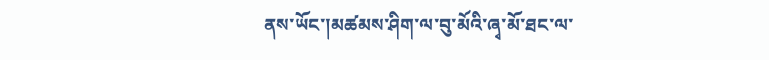ནས་ཡོང་།མཚམས་ཤིག་ལ་བུ་མོའི་ཞྭ་མོ་ཐང་ལ་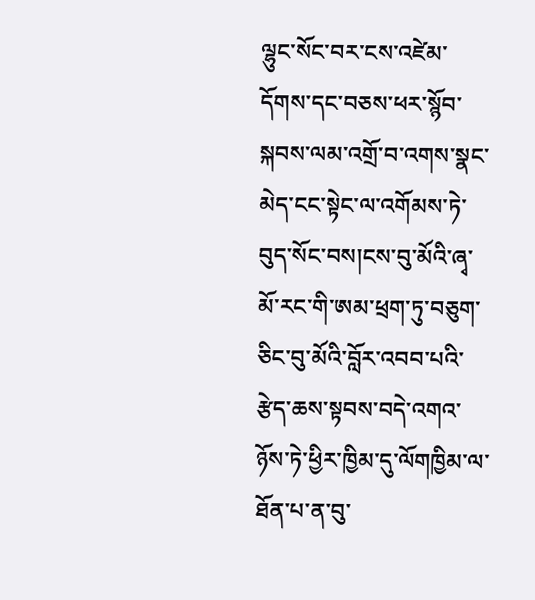ལྷུང་སོང་བར་ངས་འཛེམ་དོགས་དང་བཅས་ཕར་སྙོབ་སྐབས་ལམ་འགྲོ་བ་འགས་སྣང་མེད་ངང་སྟེང་ལ་འགོམས་ཏེ་བུད་སོང་བས།ངས་བུ་མོའི་ཞྭ་མོ་རང་གི་ཨམ་ཕྲག་ཏུ་བཅུག་ཅིང་བུ་མོའི་བློར་འབབ་པའི་རྩེད་ཆས་སྟབས་བདེ་འགའ་ཉོས་ཏེ་ཕྱིར་ཁྱིམ་དུ་ལོགཁྱིམ་ལ་ཐོན་པ་ན་བུ་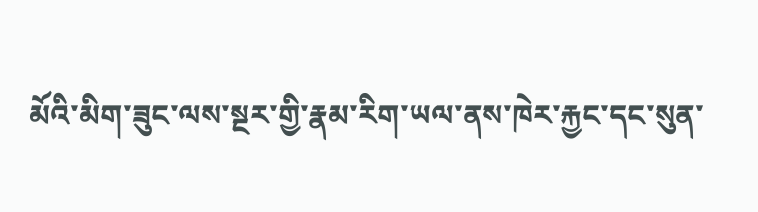མོའི་མིག་ཟུང་ལས་སྔར་གྱི་རྣམ་རིག་ཡལ་ནས་ཁེར་རྐྱང་དང་སུན་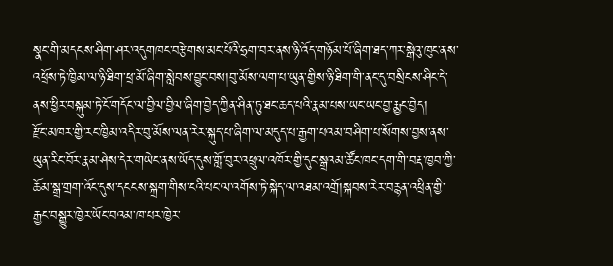སྣང་གི་མདངས་ཤིག་ཤར་འདུགཁང་བརྩེགས་མང་པོའི་ཧྲག་བར་ནས་ཉི་འོད་གཉོམ་པོ་ཞིག་ཐད་ཀར་སྒེའུ་ཁུང་ནས་འཕྲོས་ཏེ་ཁྱིམ་ལ་ཉི་ཐིག་ཕྲ་མོ་ཞིག་སླེབས་བྱུང་བས།བུ་མོས་ལག་པ་ཡུན་གྱིས་ཉི་ཐིག་གི་ནང་དུ་བསྲིངས་ཤིང་དེ་ནས་ཕྱིར་བསྐུམ་ཏེ་ངོ་གདོང་ལ་བྱིལ་བྱིལ་ཞིག་བྱེད་ཀྱིན་ཤིན་ཏུ་ཐང་ཆད་པའི་རྣམ་པས་ཡང་ཡང་བྱ་རྨྱང་བྱེད།
རྫོང་མཁར་གྱི་རང་ཁྱིམ་འདིར་བུ་མོས་ལན་རེར་སྐུད་པ་ཞིག་ལ་མདུད་པ་རྒྱག་པའམ་བཤིག་པ་སོགས་བྱས་ནས་ཡུན་རིང་བོར་རྣམ་ཤེས་དེར་གཡེང་ནས་ཡོད་དུས་གློ་བུར་འཕྲུལ་འཁོར་གྱི་དུང་སྒྲའམ་ཚོང་ཁང་དག་གི་བརྡ་ཁྱབ་ཀྱི་ཆོམ་སྒྲ་གྲག་འོང་དུས་དངངས་སྐྲག་གིས་ངའི་པང་ལ་འགོས་ཏེ་སྐེད་ལ་འཐམ་འགྲོ།སྐབས་རེར་བརྙན་འཕྲིན་གྱི་རྒྱང་བསྒྱུར་ཁྱེར་ཡོང་བའམ་ཁ་པར་ཁྱེར་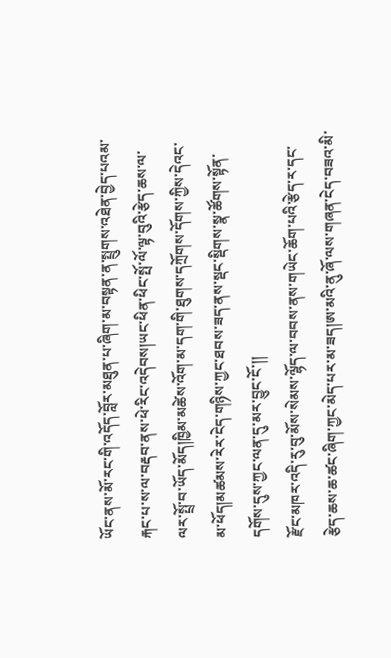ཡོང་ནས་མོ་རང་གི་འདོད་བློར་མཐུན་པ་ཞིག་མ་བསྟན་ན་སྤྲུགས་འཐེན་བྱེད་པའམ་རྐང་པ་ས་ལ་བརྡབ་ནས་ཕེ་རིང་འདེབས།ཡང་ཕིན་ཕིང་སྤོ་ལོ་ལྟ་བུའི་རྩེད་ཆས་ལ་ལར་སྤྲོ་བ་ཡོད་མོད།ཁྱིམ་མཚེས་འོག་མ་དག་གི་ཐུགས་དཀྲོགས་དོགས་ཀྱིས་དེའང་མ་ཕོད།མཚམས་རེར་ངེད་གཉིས་ཀྱང་ཐབས་ཟད་ནས་སྡང་སྡིགས་སྣ་ཚོགས་སྟོན་དགོས་དུས་ཀྱང་ལན་དུ་མར་བྱུང་ངོ་།།
རྫོང་མཁར་འདི་རུ་བུ་མོས་སེམས་ལྷོད་ལ་བབས་ནས་གཡེང་ཆོག་པའི་རྩེད་ར་དང་རྩེད་ཆས་ཆ་ཚང་ཞིག་ཀྱང་མེད་པར་མ་ཟད།ཨ་མའི་ནུ་ཞོ་ལས་གཞན་ངེད་བཟའ་མི་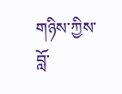གཉིས་ཀྱིས་བློ་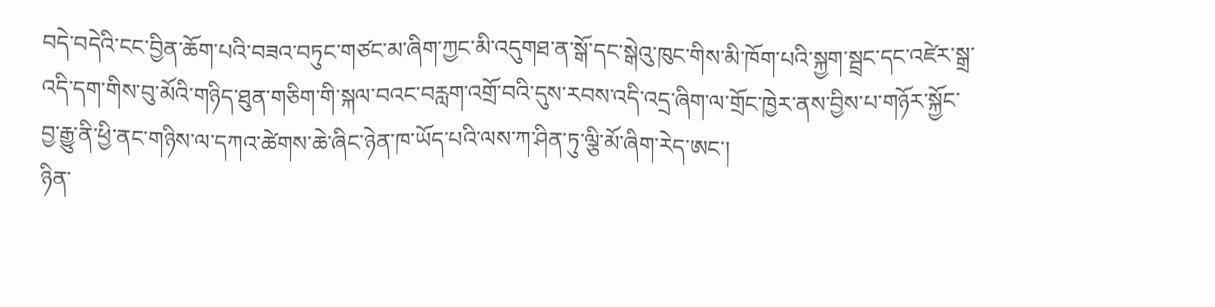བདེ་བདེའི་ངང་བྱིན་ཆོག་པའི་བཟའ་བཏུང་གཙང་མ་ཞིག་ཀྱང་མི་འདུགཐ་ན་སྒོ་དང་སྒེའུ་ཁུང་གིས་མི་ཁོག་པའི་སྐྱག་སྦྲང་དང་འཛེར་སྒྲ་འདི་དག་གིས་བུ་མོའི་གཉིད་ཐུན་གཅིག་གི་སྐལ་བའང་བརླག་འགྲོ་བའི་དུས་རབས་འདི་འདྲ་ཞིག་ལ་གྲོང་ཁྱེར་ནས་བྱིས་པ་གཉོར་སྐྱོང་བྱ་རྒྱུ་ནི་ཕྱི་ནང་གཉིས་ལ་དཀའ་ཚེགས་ཆེ་ཞིང་ཉེན་ཁ་ཡོད་པའི་ལས་ཀ་ཤིན་ཏུ་ལྕི་མོ་ཞིག་རེད་ཨང་།
ཉིན་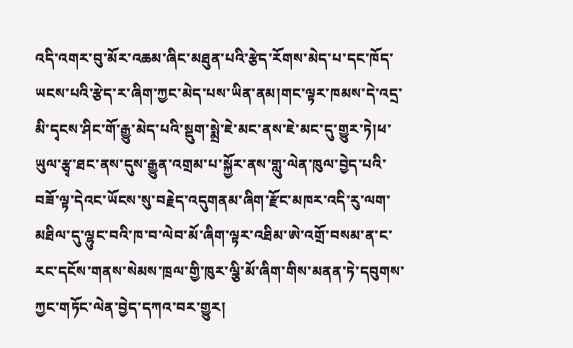འདི་འགར་བུ་མོར་འཆམ་ཞིང་མཐུན་པའི་རྩེད་རོགས་མེད་པ་དང་ཁོད་ཡངས་པའི་རྩེད་ར་ཞིག་ཀྱང་མེད་པས་ཡིན་ནམ།གང་ལྟར་ཁམས་དེ་འདྲ་མི་དྭངས་ཤིང་གོ་རྒྱུ་མེད་པའི་སྡུག་སྨྲེ་ཇེ་མང་ནས་ཇེ་མང་དུ་གྱུར་ཏེ།ཕ་ཡུལ་རྩྭ་ཐང་ནས་དུས་རྒྱུན་འགྲམ་པ་སྐྱོར་ནས་གླུ་ལེན་ཁུལ་བྱེད་པའི་བཟོ་ལྟ་དེའང་ཡོངས་སུ་བརྗེད་འདུགནམ་ཞིག་རྫོང་མཁར་འདི་རུ་ལག་མཐིལ་དུ་ལྷུང་བའི་ཁ་བ་ལེབ་མོ་ཞིག་ལྟར་འཐིམ་ཨེ་འགྲོ་བསམ་ན་ང་རང་དངོས་གནས་སེམས་ཁྲལ་གྱི་ཁུར་ལྕི་མོ་ཞིག་གིས་མནན་ཏེ་དབུགས་ཀྱང་གཏོང་ལེན་བྱེད་དཀའ་བར་གྱུར།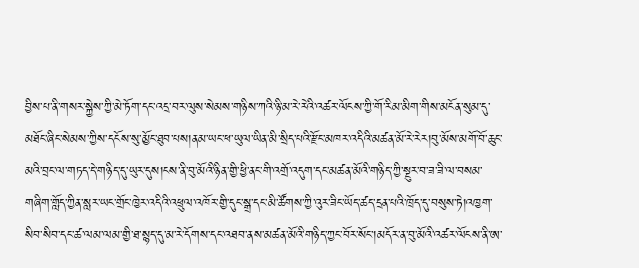བྱིས་པ་ནི་གསར་སྐྱེས་ཀྱི་མེ་ཏོག་དང་འདྲ་བར་ལུས་སེམས་གཉིས་ཀའི་ཉི་མ་རེ་རེའི་འཚར་ལོངས་ཀྱི་གོ་རིམ་མིག་གིས་མངོན་སུམ་དུ་མཐོང་ཞིང་སེམས་ཀྱིས་དངོས་སུ་མྱོང་ཐུབ་པས།ནམ་ཡང་ཕ་ཡུལ་ཡིན་མི་སྲིད་པའི་རྫོང་མཁར་འདིའི་མཚན་མོ་རེ་རེར།བུ་མོས་མགོ་བོ་ཆུང་མའི་བྲང་ལ་གཏད་དེ་གཉིད་དུ་ཡུར་དུས།ངས་ནི་བུ་མོའི་ཉིན་གྱི་ཕྱི་ནང་གི་འགྲོ་འདུག་དང་མཚན་མོའི་གཉིད་ཀྱི་སྔུར་བ་ཟ་ཟི་ལ་བསམ་གཞིག་གློད་ཀྱིན་སླར་ཡང་གྲོང་ཁྱེར་འདིའི་འཕྲུལ་འཁོར་གྱི་དུང་སྒྲ་དང་མི་ཚོགས་ཀྱི་འུར་ཟིང་ཡོད་ཚད་དྲན་པའི་ཁྲོད་དུ་བསུས་ཏེ།འཁྱག་སིབ་སིབ་དང་ཚ་ལམ་ལམ་གྱི་ཐ་སྙད་དུ་མ་རེ་དོགས་དང་འཐབ་ནས་མཚན་མོའི་གཉིད་ཀྱང་བོར་སོང་།མདོར་ན་བུ་མོའི་འཚར་ལོངས་ནི་ཨ་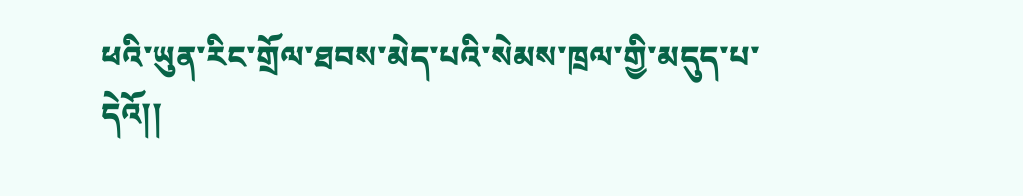ཕའི་ཡུན་རིང་གྲོལ་ཐབས་མེད་པའི་སེམས་ཁྲལ་གྱི་མདུད་པ་དེའོ།།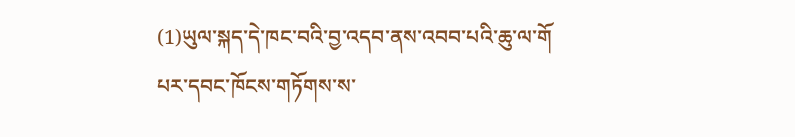(1)ཡུལ་སྐད་དེ་ཁང་བའི་བྱ་འདབ་ནས་འབབ་པའི་ཆུ་ལ་གོ
པར་དབང་ཁོངས་གཏོགས་ས་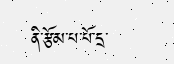ནི་རྩོམ་པ་པོ་དྲ་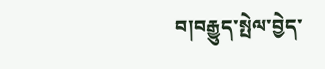བ།བརྒྱུད་སྤེལ་བྱེད་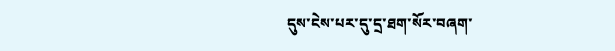དུས་ངེས་པར་དུ་དྲ་ཐག་སོར་བཞག་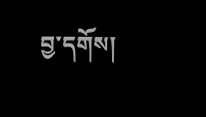བྱ་དགོས།